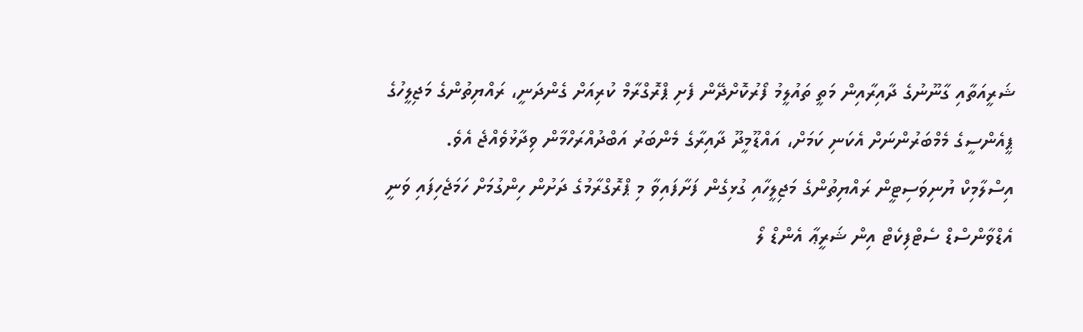ޝަރީއަތާއި ގާނޫނުގެ ދާއިރާއިން މަތީ ތައުލީމު ފޯރުކޮށްދޭން ފެށި ޕްރޮގްރާމް ކުރިއަށް ގެންދަނީ، ރައްޔިތުންގެ މަޖިލީހުގެ ޕީއެންސީގެ މެމްބަރުންނަށް އެކަނި ކަމަށް، އައްޑޫމީދޫ ދާއިރާގެ މެންބަރު އަބްދުއްރަހްމާން ވިދާޅުވެއްޖެ އެވެ.
އިސްލާމިކް ޔުނިވަސިޓީން ރައްޔިތުންގެ މަޖިލީހާއި ގުޅިގެން ފަށާފައިވާ މި ޕްރޮގްރާމުގެ ދަށުން ހިންގުމަށް ހަމަޖެހިފައި ވަނީ އެޑްވާންސްޑް ސެޓްފިކެޓް އިން ޝަރީޢާ އެންޑް ލޯ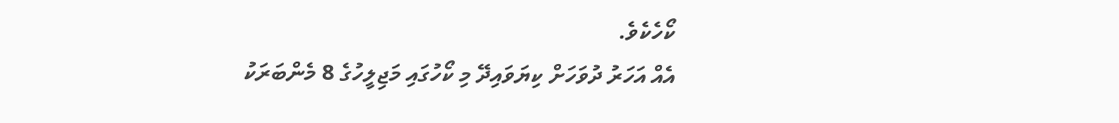ކޯހެކެވެ.
އެއް އަހަރު ދުވަހަށް ކިޔަވައިދޭ މި ކޯހުގައި މަޖިލީހުގެ 8 މެންބަރަކު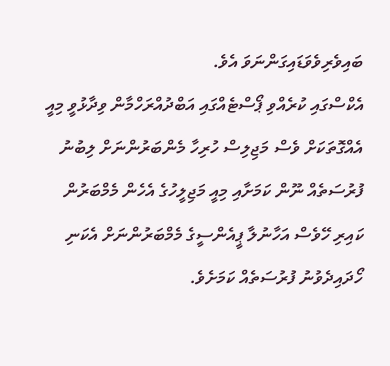ބައިވެރިވެވަޑައިގަންނަވަ އެވެ.
އެކްސްގައި ކުރެއްވި ޕޯސްޓެއްގައި އަބްދުއްރަހްމާން ވިދާޅުވީ މިއީ އެއްގޮތަކަށް ވެސް މަޖިލިސް ހުރިހާ މެންބަރުންނަށް ލިބުނު ފުރުސަތެއް ނޫން ކަމަށާއި މިއީ މަޖިލީހުގެ އެހެން މެމްބަރުން ކައިރި ހޭވެސް އަހާނުލާ ޕީއެންސީގެ މެމްބަރުންނަށް އެކަނި ހޯދައިދެވުނު ފުރުސަތެއް ކަމަށެވެ.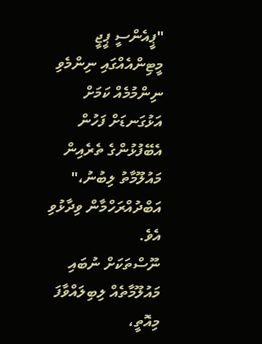"ޕީއެންސީ ޕީޖީ މީޓިންއެއްގައި ނިންމެވި ނިންމުމެއް ކަމަށް އަޅުގަނޑަށް ފަހުން އެބޭފުޅުންގެ ތެރެއިން މައުލޫމާތު ލިބުނު،" އަބްދުއްރަހްމާން ވިދާޅުވި އެވެ.
ނޫސްތަކަށް ނުބައި މައުލޫމާތެއް ލިބިލައްވާފަ މިއޮތީ،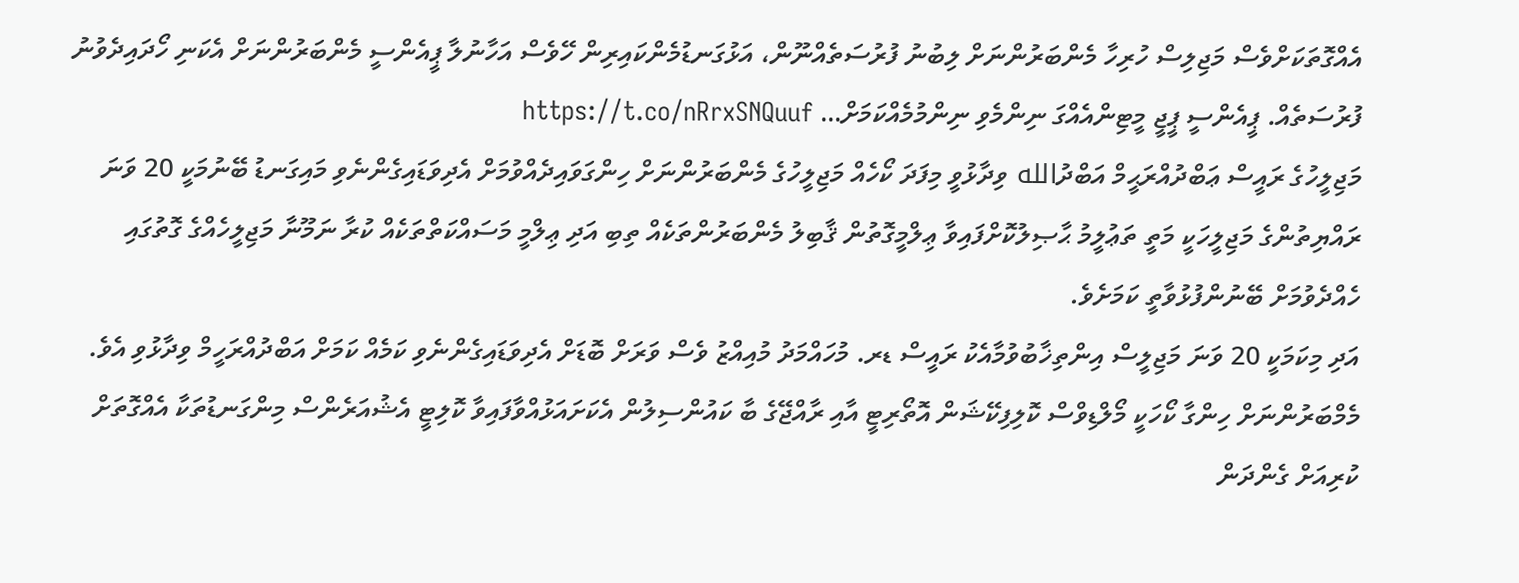އެއްގޮތަކަށްވެސް މަޖިލިސް ހުރިހާ މެންބަރުންނަށް ލިބުނު ފުރުސަތެއްނޫން، އަޅުގަނޑުމެންކައިރިން ހޭވެސް އަހާނުލާ ޕީއެންސީ މެންބަރުންނަށް އެކަނި ހޯދައިދެވުނު ފުރުސަތެއް. ޕީއެންސީ ޕީޖީ މީޓިންއެއްގަ ނިންމެވި ނިންމުމެއްކަމަށް… https://t.co/nRrxSNQuuf
މަޖިލީހުގެ ރައީސް ޢަބްދުއްރަޙީމް އަބްދުالله ވިދާޅުވީ މިފަދަ ކޯހެއް މަޖިލީހުގެ މެންބަރުންނަށް ހިންގަވައިދެއްވުމަށް އެދިވަޑައިގެންނެވި މައިގަނޑު ބޭނުމަކީ 20 ވަނަ ރައްޔިތުންގެ މަޖިލީހަކީ މަތީ ތަޢުލީމު ޙާޞިލުކޮށްފައިވާ ޢިލްމީގޮތުން ޤާބިލު މެންބަރުންތަކެއް ތިބި އަދި ޢިލްމީ މަސައްކަތްތަކެއް ކުރާ ނަމޫނާ މަޖިލީހެއްގެ ގޮތުގައި ހެއްދެވުމަށް ބޭނުންފުޅުވާތީ ކަމަށެވެ.
އަދި މިކަމަކީ 20 ވަނަ މަޖިލީސް އިންތިޚާބުވުމާއެކު ރައީސް ޑރ. މުހައްމަދު މުއިއްޒު ވެސް ވަރަށް ބޮޑަށް އެދިވަޑައިގެންނެވި ކަމެއް ކަމަށް އަބްދުއްރަހީމް ވިދާޅުވި އެވެ.
މެމްބަރުންނަށް ހިންގާ ކޯހަކީ މޯލްޑިވްސް ކޮލިފިކޭޝަން އޮތޯރިޓީ އާއި ރާއްޖޭގެ ބާ ކައުންސިލުން އެކަށައަޅުއްވާފައިވާ ކޮލިޓީ އެޝުއަރެންސް މިންގަނޑުތަކާ އެއްގޮތަށް ކުރިއަށް ގެންދަން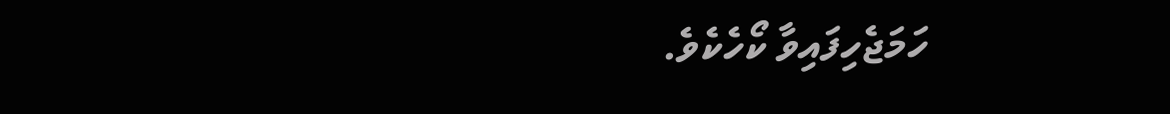ހަމަޖެހިފައިވާ ކޯހެކެވެ.